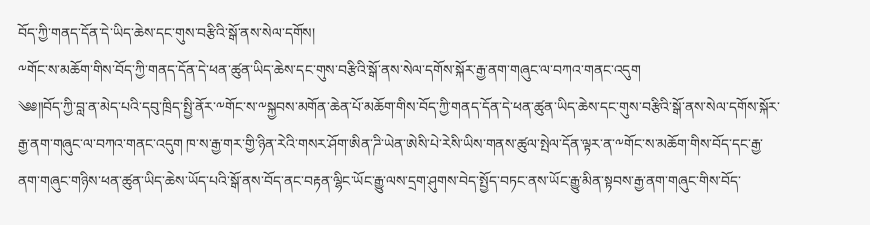བོད་ཀྱི་གནད་དོན་དེ་ཡིད་ཆེས་དང་གུས་བརྩིའི་སྒོ་ནས་སེལ་དགོས།
༸གོང་ས་མཆོག་གིས་བོད་ཀྱི་གནད་དོན་དེ་ཕན་ཚུན་ཡིད་ཆེས་དང་གུས་བརྩིའི་སྒོ་ནས་སེལ་དགོས་སྐོར་རྒྱ་ནག་གཞུང་ལ་བཀའ་གནང་འདུག
༄༅༎བོད་ཀྱི་བླ་ན་མེད་པའི་དབུ་ཁྲིད་སྤྱི་ནོར་༸གོང་ས་༸སྐྱབས་མགོན་ཆེན་པོ་མཆོག་གིས་བོད་ཀྱི་གནད་དོན་དེ་ཕན་ཚུན་ཡིད་ཆེས་དང་གུས་བརྩིའི་སྒོ་ནས་སེལ་དགོས་སྐོར་རྒྱ་ནག་གཞུང་ལ་བཀའ་གནང་འདུག ཁ་ས་རྒྱ་གར་གྱི་ཉིན་རེའི་གསར་ཤོག་ཨིན་ཌི་ཡེན་ཨེསི་པེ་རེསི་ཡིས་གནས་ཚུལ་སྤེལ་དོན་ལྟར་ན་༸གོང་ས་མཆོག་གིས་བོད་དང་རྒྱ་ནག་གཞུང་གཉིས་ཕན་ཚུན་ཡིད་ཆེས་ཡོད་པའི་སྒོ་ནས་བོད་ནང་བརྟན་ལྷིང་ཡོང་རྒྱུ་ལས་དྲག་ཤུགས་བེད་སྤྱོད་བཏང་ནས་ཡོང་རྒྱུ་མིན་སྟབས་རྒྱ་ནག་གཞུང་གིས་བོད་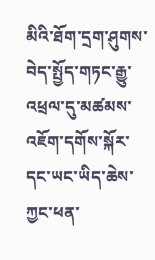མིའི་ཐོག་དྲག་ཤུགས་བེད་སྤྱོད་གཏང་རྒྱུ་འཕྲལ་དུ་མཚམས་འཇོག་དགོས་སྐོར་དང་ཡང་ཡིད་ཆེས་ཀྱང་ཕན་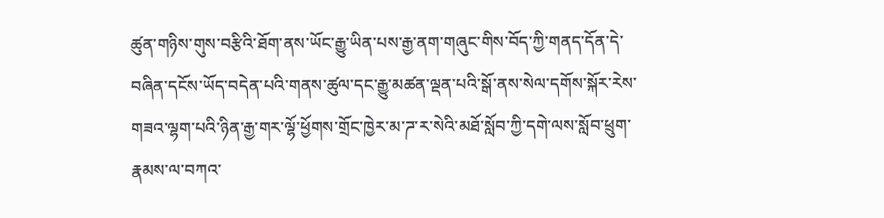ཚུན་གཉིས་གུས་བརྩིའི་ཐོག་ནས་ཡོང་རྒྱུ་ཡིན་པས་རྒྱ་ནག་གཞུང་གིས་བོད་ཀྱི་གནད་དོན་དེ་བཞིན་དངོས་ཡོད་བདེན་པའི་གནས་ཚུལ་དང་རྒྱུ་མཚན་ལྡན་པའི་སྒོ་ནས་སེལ་དགོས་སྐོར་རེས་གཟའ་ལྷག་པའི་ཉིན་རྒྱ་གར་ལྷོ་ཕྱོགས་གྲོང་ཁྱེར་མ་ཌ་ར་སེའི་མཐོ་སློབ་ཀྱི་དགེ་ལས་སློབ་ཕྲུག་རྣམས་ལ་བཀའ་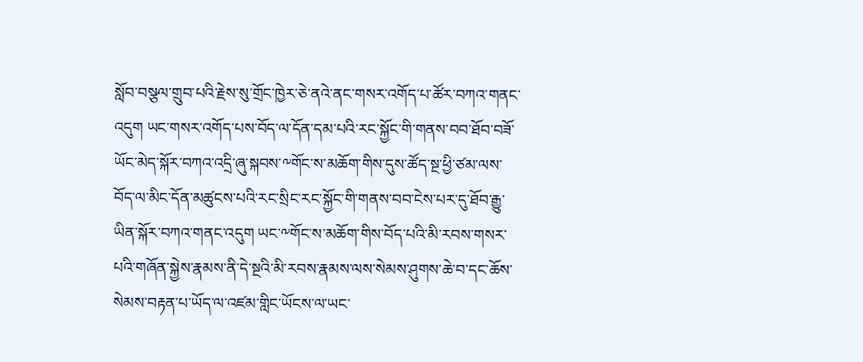སློབ་བསྩལ་གྲུབ་པའི་རྗེས་སུ་གྲོང་ཁྱེར་ཅེ་ནའེ་ནང་གསར་འགོད་པ་ཚོར་བཀའ་གནང་འདུག ཡང་གསར་འགོད་པས་བོད་ལ་དོན་དམ་པའི་རང་སྐྱོང་གི་གནས་བབ་ཐོབ་བཟོ་ཡོང་མེད་སྐོར་བཀའ་འདྲི་ཞུ་སྐབས་༸གོང་ས་མཆོག་གིས་དུས་ཚོད་སྔ་ཕྱི་ཙམ་ལས་བོད་ལ་མིང་དོན་མཚུངས་པའི་རང་སྲིང་རང་སྐྱོང་གི་གནས་བབ་ངེས་པར་དུ་ཐོབ་རྒྱུ་ཡིན་སྐོར་བཀའ་གནང་འདུག ཡང་༸གོང་ས་མཆོག་གིས་བོད་པའི་མི་རབས་གསར་པའི་གཞོན་སྐྱེས་རྣམས་ནི་དེ་སྔའི་མི་རབས་རྣམས་ལས་སེམས་ཤུགས་ཆེ་བ་དང་ཆོས་སེམས་བརྟན་པ་ཡོད་ལ་འཛམ་གླིང་ཡོངས་ལ་ཡང་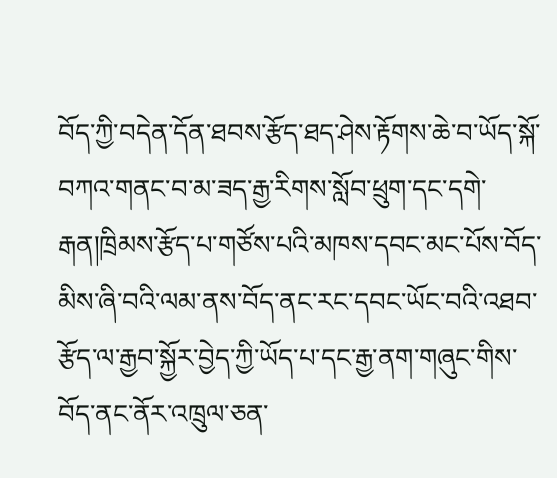བོད་ཀྱི་བདེན་དོན་ཐབས་རྩོད་ཐད་ཤེས་རྟོགས་ཆེ་བ་ཡོད་སྐོ་བཀའ་གནང་བ་མ་ཟད་རྒྱ་རིགས་སློབ་ཕྲུག་དང་དགེ་རྒན།ཁྲིམས་རྩོད་པ་གཙོས་པའི་མཁས་དབང་མང་པོས་བོད་མིས་ཞི་བའི་ལམ་ནས་བོད་ནང་རང་དབང་ཡོང་བའི་འཐབ་རྩོད་ལ་རྒྱབ་སྐྱོར་བྱེད་ཀྱི་ཡོད་པ་དང་རྒྱ་ནག་གཞུང་གིས་བོད་ནང་ནོར་འཁྲུལ་ཅན་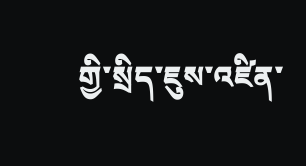གྱི་སྲིད་ཇུས་འཛིན་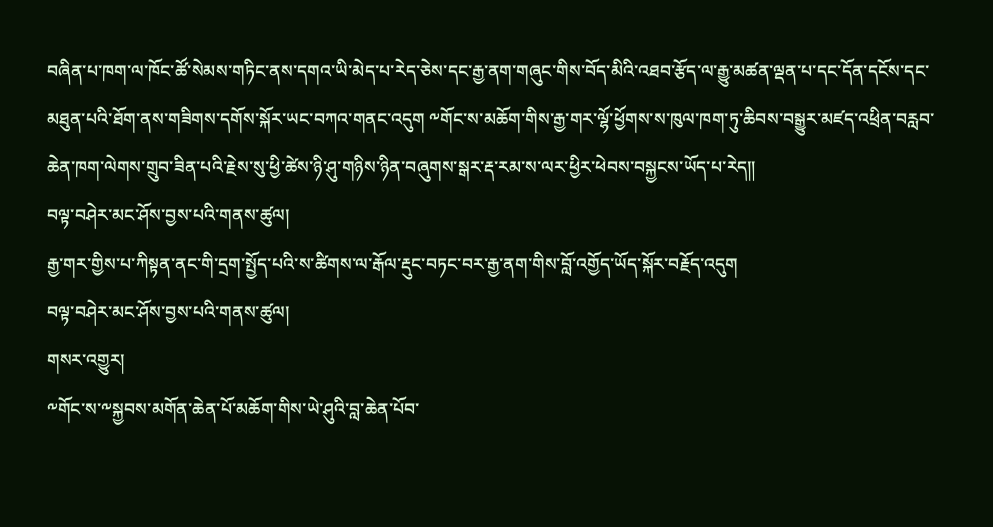བཞིན་པ་ཁག་ལ་ཁོང་ཚོ་སེམས་གཏིང་ནས་དགའ་ཡི་མེད་པ་རེད་ཅེས་དང་རྒྱ་ནག་གཞུང་གིས་བོད་མིའི་འཐབ་རྩོད་ལ་རྒྱུ་མཚན་ལྡན་པ་དང་དོན་དངོས་དང་མཐུན་པའི་ཐོག་ནས་གཟིགས་དགོས་སྐོར་ཡང་བཀའ་གནང་འདུག ༸གོང་ས་མཆོག་གིས་རྒྱ་གར་ལྷོ་ཕྱོགས་ས་ཁུལ་ཁག་ཏུ་ཆིབས་བསྒྱུར་མཛད་འཕྲིན་བརླབ་ཆེན་ཁག་ལེགས་གྲུབ་ཟིན་པའི་རྗེས་སུ་ཕྱི་ཚེས་ཉི་ཤུ་གཉིས་ཉིན་བཞུགས་སྒར་རྡ་རམ་ས་ལར་ཕྱིར་ཕེབས་བསྐྱངས་ཡོད་པ་རེད༎
བལྟ་བཤེར་མང་ཤོས་བྱས་པའི་གནས་ཚུལ།
རྒྱ་གར་གྱིས་པ་ཀིསྟན་ནང་གི་དྲག་སྤྱོད་པའི་ས་ཚིགས་ལ་རྒོལ་རྡུང་བཏང་བར་རྒྱ་ནག་གིས་བློ་འགྱོད་ཡོད་སྐོར་བརྗོད་འདུག
བལྟ་བཤེར་མང་ཤོས་བྱས་པའི་གནས་ཚུལ།
གསར་འགྱུར།
༸གོང་ས་༸སྐྱབས་མགོན་ཆེན་པོ་མཆོག་གིས་ཡེ་ཤུའི་བླ་ཆེན་པོབ་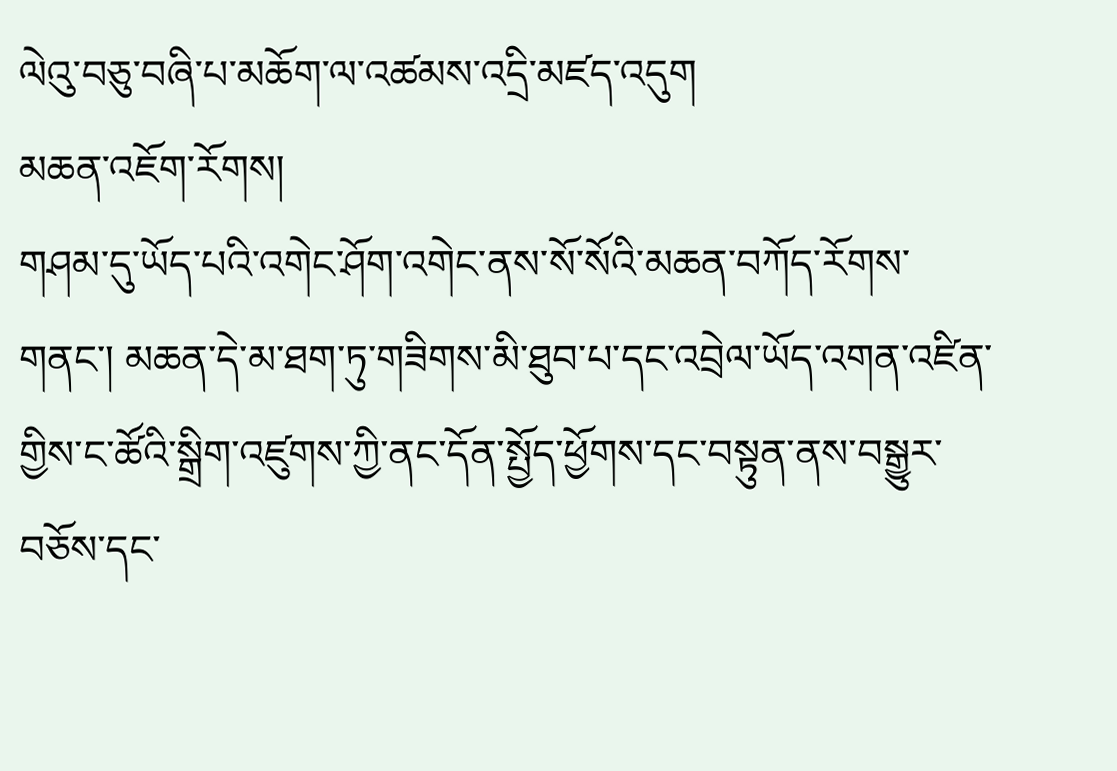ལེའུ་བཅུ་བཞི་པ་མཆོག་ལ་འཚམས་འདྲི་མཛད་འདུག
མཆན་འཇོག་རོགས།
གཤམ་དུ་ཡོད་པའི་འགེང་ཤོག་འགེང་ནས་སོ་སོའི་མཆན་བཀོད་རོགས་གནང་། མཆན་དེ་མ་ཐག་ཏུ་གཟིགས་མི་ཐུབ་པ་དང་འབྲེལ་ཡོད་འགན་འཛིན་གྱིས་ང་ཚོའི་སྒྲིག་འཛུགས་ཀྱི་ནང་དོན་སྤྱོད་ཕྱོགས་དང་བསྟུན་ནས་བསྒྱུར་བཅོས་དང་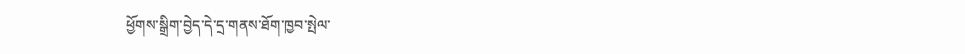ཕྱོགས་སྒྲིག་བྱེད་དེ་དྲ་གནས་ཐོག་ཁྱབ་སྤེལ་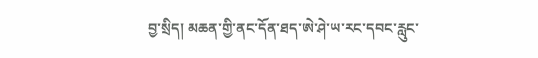བྱ་སྲིད། མཆན་གྱི་ནང་དོན་ཐད་ཨེ་ཤེ་ཡ་རང་དབང་རླུང་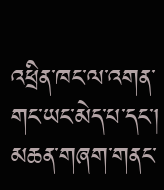འཕྲིན་ཁང་ལ་འགན་གང་ཡང་མེད་པ་དང་། མཆན་གཞག་གནང་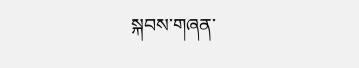སྐབས་གཞན་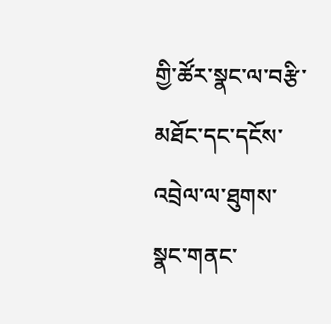གྱི་ཚོར་སྣང་ལ་བརྩི་མཐོང་དང་དངོས་འབྲེལ་ལ་ཐུགས་སྣང་གནང་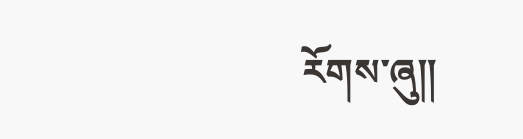རོགས་ཞུ༎